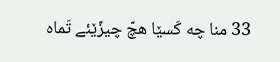33 منا چه کَسێا هچّ چیزّێئے تَماه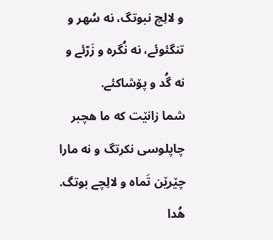و لالِچ نبوتگ، نه سُهر و تنگئوئے، نه نُگره و زَرّئے و نه گُد و پۆشاکئے.
شما زانێت که ما هچبر چاپلوسی نکرتگ و نه مارا چێرێن تَماه و لالِچے بوتگ. هُدا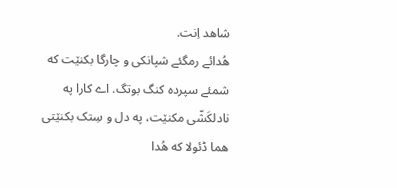شاهد اِنت.
هُدائے رمگئے شپانکی و چارگا بکنێت که شمئے سپرده کنگ بوتگ. اے کارا په نادلکَشّی مکنێت، په دل و سِتک بکنێتی هما ڈئولا که هُدا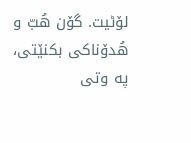لۆٹیت. گۆن هُبّ و هُدۆناکی بکنێتی، په وتی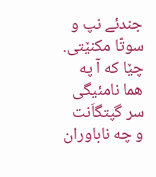جندئے نپ و سوتّا مکنێتی.
چێا که آ په هما نامئیگی سر گپتگاَنت و چه ناباوران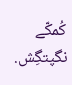کُمکّے نگپتگِش.